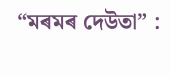“মৰমৰ দেউতা” :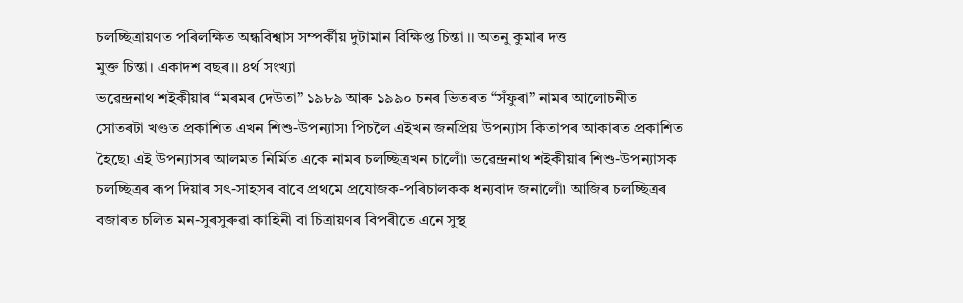চলচ্ছিত্ৰায়ণত পৰিলক্ষিত অন্ধবিশ্বাস সম্পৰ্কীয় দুটামান বিক্ষিপ্ত চিন্তা ।। অতনু কুমাৰ দত্ত
মুক্ত চিন্তা। একাদশ বছৰ।। ৪ৰ্থ সংখ্যা
ভৱেন্দ্রনাথ শইকীয়াৰ “মৰমৰ দেউতা” ১৯৮৯ আৰু ১৯৯০ চনৰ ভিতৰত “সঁফুৰা” নামৰ আলোচনীত সোতৰটা খণ্ডত প্ৰকাশিত এখন শিশু-উপন্যাস৷ পিচলৈ এইখন জনপ্ৰিয় উপন্যাস কিতাপৰ আকাৰত প্ৰকাশিত হৈছে৷ এই উপন্যাসৰ আলমত নিৰ্মিত একে নামৰ চলচ্ছিত্ৰখন চালোঁ৷ ভৱেন্দ্ৰনাথ শইকীয়াৰ শিশু-উপন্যাসক চলচ্ছিত্ৰৰ ৰূপ দিয়াৰ সৎ-সাহসৰ বাবে প্ৰথমে প্ৰযোজক-পৰিচালকক ধন্যবাদ জনালোঁ৷ আজিৰ চলচ্ছিত্ৰৰ বজাৰত চলিত মন-সুৰসুৰুৱা কাহিনী বা চিত্ৰায়ণৰ বিপৰীতে এনে সুস্থ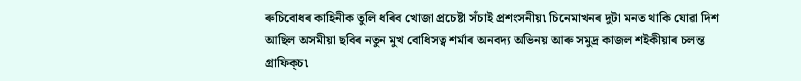ৰুচিবোধৰ কাহিনীক তুলি ধৰিব খোজা প্ৰচেষ্টা সঁচাই প্ৰশংসনীয়৷ চিনেমাখনৰ দুটা মনত থাকি যোৱা দিশ আছিল অসমীয়া ছবিৰ নতুন মুখ বোধিসত্ব শৰ্মাৰ অনবদ্য অভিনয় আৰু সমুদ্ৰ কাজল শইকীয়াৰ চলন্ত গ্ৰাফিক্চ৷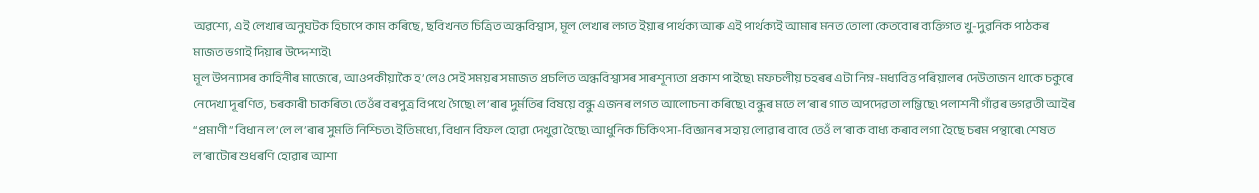অৱশ্যে, এই লেখাৰ অনুঘটক হিচাপে কাম কৰিছে, ছবিখনত চিত্ৰিত অন্ধবিশ্বাস, মূল লেখাৰ লগত ইয়াৰ পাৰ্থক্য আৰু এই পাৰ্থক্যই আমাৰ মনত তোলা কেতবোৰ ব্যক্তিগত খু-দুৱনিক পাঠকৰ মাজত ভগাই দিয়াৰ উদ্দেশ্যই৷
মূল উপন্যাসৰ কাহিনীৰ মাজেৰে, আওপকীয়াকৈ হ’লেও সেই সময়ৰ সমাজত প্ৰচলিত অন্ধবিশ্বাসৰ সাৰশূন্যতা প্ৰকাশ পাইছে৷ মফচলীয় চহৰৰ এটা নিম্ন-মধ্যবিত্ত পৰিয়ালৰ দেউতাজন থাকে চকুৰে নেদেখা দূৰণিত, চৰকাৰী চাকৰিত৷ তেওঁৰ বৰপুত্ৰ বিপথে গৈছে৷ ল’ৰাৰ দুৰ্মতিৰ বিষয়ে বন্ধু এজনৰ লগত আলোচনা কৰিছে৷ বন্ধুৰ মতে ল’ৰাৰ গাত অপদেৱতা লম্ভিছে৷ পলাশনী গাঁৱৰ ভগৱতী আইৰ “প্ৰমাণী” বিধান ল’লে ল’ৰাৰ সুমতি নিশ্চিত৷ ইতিমধ্যে, বিধান বিফল হোৱা দেখুৱা হৈছে৷ আধুনিক চিকিৎসা-বিজ্ঞানৰ সহায় লোৱাৰ বাবে তেওঁ ল’ৰাক বাধ্য কৰাব লগা হৈছে চৰম পন্থাৰে৷ শেষত ল’ৰাটোৰ শুধৰণি হোৱাৰ আশা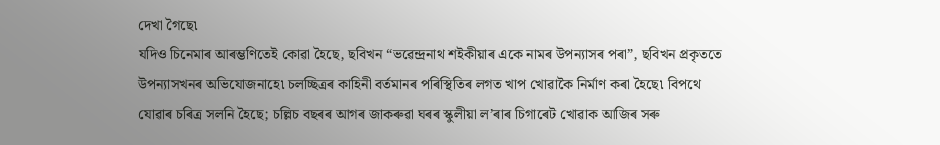দেখা গৈছে৷
যদিও চিনেমাৰ আৰম্ভণিতেই কোৱা হৈছে, ছবিখন “ভৱেন্দ্ৰনাথ শইকীয়াৰ একে নামৰ উপন্যাসৰ পৰা”, ছবিখন প্ৰকৃততে উপন্যাসখনৰ অভিযোজনাহে৷ চলচ্ছিত্ৰৰ কাহিনী বৰ্তমানৰ পৰিস্থিতিৰ লগত খাপ খোৱাকৈ নিৰ্মাণ কৰা হৈছে৷ বিপথে যোৱাৰ চৰিত্ৰ সলনি হৈছে; চল্লিচ বছৰৰ আগৰ জাকৰুৱা ঘৰৰ স্কুলীয়া ল’ৰাৰ চিগাৰেট খোৱাক আজিৰ সৰু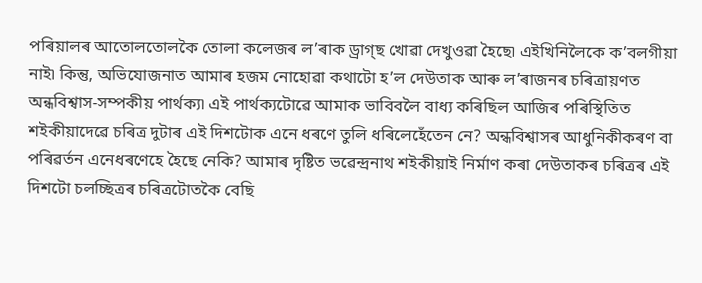পৰিয়ালৰ আতোলতোলকৈ তোলা কলেজৰ ল’ৰাক ড্ৰাগ্ছ খোৱা দেখুওৱা হৈছে৷ এইখিনিলৈকে ক’বলগীয়া নাই৷ কিন্তু, অভিযোজনাত আমাৰ হজম নোহোৱা কথাটো হ’ল দেউতাক আৰু ল’ৰাজনৰ চৰিত্ৰায়ণত অন্ধবিশ্বাস-সম্পকীয় পাৰ্থক্য৷ এই পাৰ্থক্যটোৱে আমাক ভাবিবলৈ বাধ্য কৰিছিল আজিৰ পৰিস্থিতিত শইকীয়াদেৱে চৰিত্ৰ দুটাৰ এই দিশটোক এনে ধৰণে তুলি ধৰিলেহেঁতেন নে? অন্ধবিশ্বাসৰ আধুনিকীকৰণ বা পৰিৱৰ্তন এনেধৰণেহে হৈছে নেকি? আমাৰ দৃষ্টিত ভৱেন্দ্ৰনাথ শইকীয়াই নিৰ্মাণ কৰা দেউতাকৰ চৰিত্ৰৰ এই দিশটো চলচ্ছিত্ৰৰ চৰিত্ৰটোতকৈ বেছি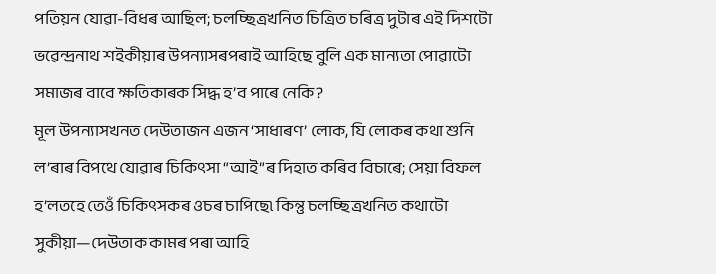পতিয়ন যোৱা-বিধৰ আছিল; চলচ্ছিত্ৰখনিত চিত্ৰিত চৰিত্ৰ দুটাৰ এই দিশটো ভৱেন্দ্ৰনাথ শইকীয়াৰ উপন্যাসৰপৰাই আহিছে বুলি এক মান্যতা পোৱাটো সমাজৰ বাবে ক্ষতিকাৰক সিদ্ধ হ’ব পাৰে নেকি?
মূল উপন্যাসখনত দেউতাজন এজন ‘সাধাৰণ’ লোক, যি লোকৰ কথা শুনি ল’ৰাৰ বিপথে যোৱাৰ চিকিৎসা “আই”ৰ দিহাত কৰিব বিচাৰে; সেয়া বিফল হ’লতহে তেওঁ চিকিৎসকৰ ওচৰ চাপিছে৷ কিন্তু চলচ্ছিত্ৰখনিত কথাটো সুকীয়া—দেউতাক কামৰ পৰা আহি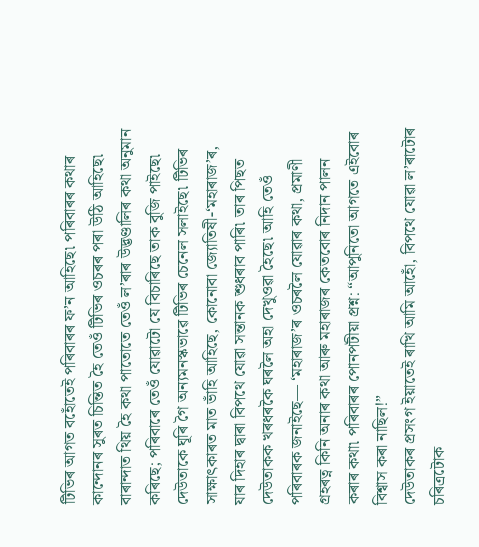টিভিৰ আগত বহোঁতেই পৰিবাৰৰ ফ’ন আহিছে৷ পৰিবাৰৰ কথাৰ কান্দোনৰ সুৰত চিন্তিত হৈ তেওঁ টিভিৰ ওচৰৰ পৰা উঠি আহিছে৷ বাৰান্দাত থিয় হৈ কথা পাতোতে তেওঁ ল’ৰাৰ উদ্ভণ্ডালিৰ কথা অনুমান কৰিছে; পৰিবাৰে তেওঁ যোৱাটো যে বিচাৰিছে তাক বুজি পাইছে৷ দেউতাকে ঘূৰি গৈ অন্যমনস্কভাৱে টিভিৰ চেনেল সলাইছে৷ টিভিৰ সাক্ষাৎকাৰত মাত ভাঁহি আহিছে, কোনোবা জ্যোতিষী-‘মহাৰাজ’ৰ, যাৰ দিহাৰ দ্বাৰা বিপথে যোৱা সন্তানক শুধৰাব পাৰি৷ তাৰ পিছত দেউতাকক খৰধৰকৈ ঘৰলৈ অহা দেখুওৱা হৈছে৷ আহি তেওঁ পৰিবাৰক জনাইছে— ‘মহাৰাজ’ৰ ওচৰলৈ যোৱাৰ কথা, প্ৰমাণী গ্ৰহৰত্ন কিনি অনাৰ কথা আৰু মহাৰাজৰ কেতবোৰ নিদান পালন কৰাৰ কথা৷ পৰিবাৰৰ পোনপটীয়া প্ৰশ্ন: “আপুনিতো আগতে এইবোৰ বিশ্বাস কৰা নাছিল!”
দেউতাকৰ প্ৰসংগ ইয়াতেই ৰাখি আমি আহোঁ, বিপথে যোৱা ল’ৰাটোৰ চৰিত্ৰটোক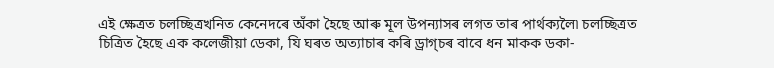এই ক্ষেত্ৰত চলচ্ছিত্ৰখনিত কেনেদৰে অঁকা হৈছে আৰু মূল উপন্যাসৰ লগত তাৰ পাৰ্থক্যলৈ৷ চলচ্ছিত্ৰত চিত্ৰিত হৈছে এক কলেজীয়া ডেকা, যি ঘৰত অত্যাচাৰ কৰি ড্ৰাগ্চৰ বাবে ধন মাকক ডকা-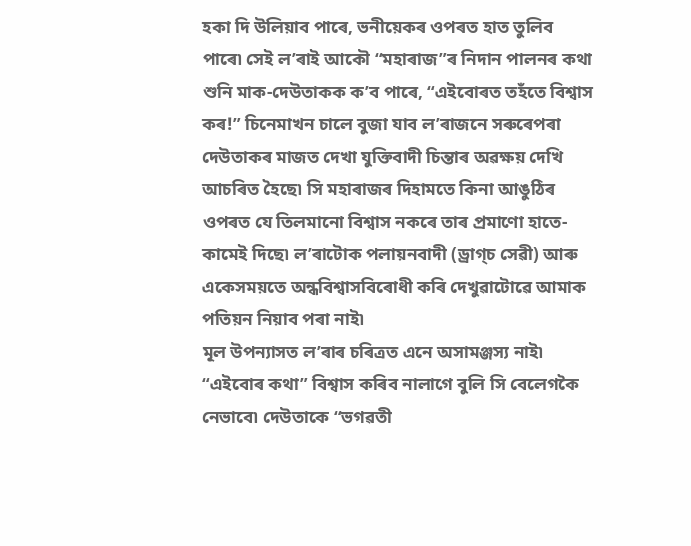হকা দি উলিয়াব পাৰে, ভনীয়েকৰ ওপৰত হাত তুলিব পাৰে৷ সেই ল’ৰাই আকৌ “মহাৰাজ”ৰ নিদান পালনৰ কথা শুনি মাক-দেউতাকক ক’ব পাৰে, “এইবোৰত তহঁতে বিশ্বাস কৰ!” চিনেমাখন চালে বুজা যাব ল’ৰাজনে সৰুৰেপৰা দেউতাকৰ মাজত দেখা যুক্তিবাদী চিন্তাৰ অৱক্ষয় দেখি আচৰিত হৈছে৷ সি মহাৰাজৰ দিহামতে কিনা আঙুঠিৰ ওপৰত যে তিলমানো বিশ্বাস নকৰে তাৰ প্ৰমাণো হাতে-কামেই দিছে৷ ল’ৰাটোক পলায়নবাদী (ড্ৰাগ্চ সেৱী) আৰু একেসময়তে অন্ধবিশ্বাসবিৰোধী কৰি দেখুৱাটোৱে আমাক পতিয়ন নিয়াব পৰা নাই৷
মূল উপন্যাসত ল’ৰাৰ চৰিত্ৰত এনে অসামঞ্জস্য নাই৷ “এইবোৰ কথা” বিশ্বাস কৰিব নালাগে বুলি সি বেলেগকৈ নেভাবে৷ দেউতাকে “ভগৱতী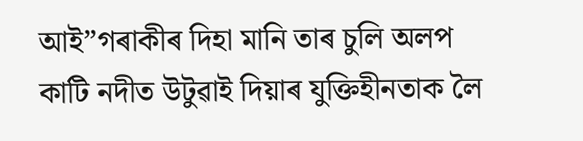আই”গৰাকীৰ দিহা মানি তাৰ চুলি অলপ কাটি নদীত উটুৱাই দিয়াৰ যুক্তিহীনতাক লৈ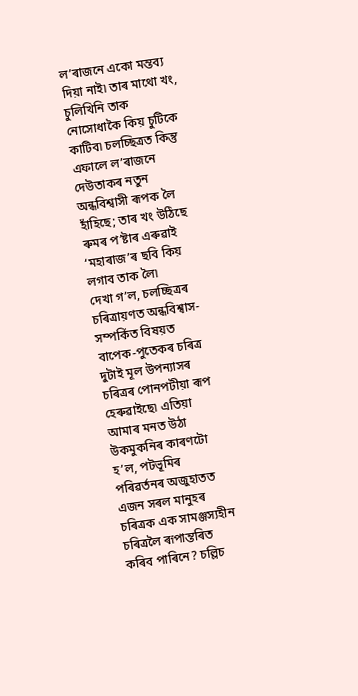ল’ৰাজনে একো মন্তব্য দিয়া নাই৷ তাৰ মাথো খং, চুলিখিনি তাক নোসোধাকৈ কিয় চুটিকে কাটিব৷ চলচ্ছিত্ৰত কিন্তু এফালে ল’ৰাজনে দেউতাকৰ নতুন অন্ধবিশ্বাসী ৰূপক লৈ হাঁহিছে; তাৰ খং উঠিছে ৰুমৰ প’ষ্টাৰ এৰুৱাই ‘মহাৰাজ’ৰ ছবি কিয় লগাব তাক লৈ৷
দেখা গ’ল, চলচ্ছিত্ৰৰ চৰিত্ৰায়ণত অন্ধবিশ্বাস-সম্পৰ্কিত বিষয়ত বাপেক-পুতেকৰ চৰিত্ৰ দুটাই মূল উপন্যাসৰ চৰিত্ৰৰ পোনপটীয়া ৰূপ হেৰুৱাইছে৷ এতিয়া আমাৰ মনত উঠা উকমুকনিৰ কাৰণটো হ’ল, পটভূমিৰ পৰিৱৰ্তনৰ অজুহাতত এজন সৰল মানুহৰ চৰিত্ৰক এক সামঞ্জস্যহীন চৰিত্ৰলৈ ৰূপান্তৰিত কৰিব পাৰিনে? চল্লিচ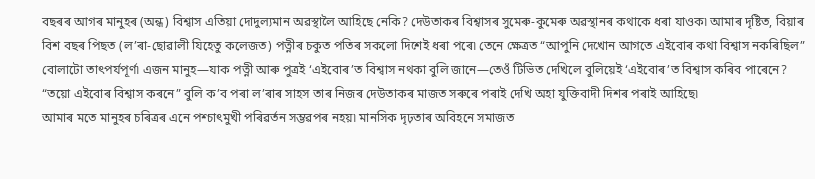বছৰৰ আগৰ মানুহৰ (অন্ধ) বিশ্বাস এতিয়া দোদুল্যমান অৱস্থালৈ আহিছে নেকি? দেউতাকৰ বিশ্বাসৰ সুমেৰু-কুমেৰু অৱস্থানৰ কথাকে ধৰা যাওক৷ আমাৰ দৃষ্টিত, বিয়াৰ বিশ বছৰ পিছত (ল’ৰা-ছোৱালী যিহেতু কলেজত) পত্নীৰ চকুত পতিৰ সকলো দিশেই ধৰা পৰে৷ তেনে ক্ষেত্ৰত “আপুনি দেখোন আগতে এইবোৰ কথা বিশ্বাস নকৰিছিল” বোলাটো তাৎপৰ্যপূৰ্ণ৷ এজন মানুহ—যাক পত্নী আৰু পুত্ৰই ‘এইবোৰ’ত বিশ্বাস নথকা বুলি জানে—তেওঁ টিভিত দেখিলে বুলিয়েই ‘এইবোৰ’ত বিশ্বাস কৰিব পাৰেনে? “তয়ো এইবোৰ বিশ্বাস কৰনে” বুলি ক’ব পৰা ল’ৰাৰ সাহস তাৰ নিজৰ দেউতাকৰ মাজত সৰুৰে পৰাই দেখি অহা যুক্তিবাদী দিশৰ পৰাই আহিছে৷
আমাৰ মতে মানুহৰ চৰিত্ৰৰ এনে পশ্চাৎমুখী পৰিৱৰ্তন সম্ভৱপৰ নহয়৷ মানসিক দৃঢ়তাৰ অবিহনে সমাজত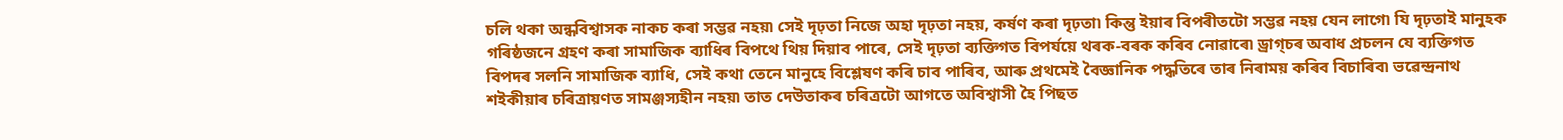চলি থকা অন্ধবিশ্বাসক নাকচ কৰা সম্ভৱ নহয়৷ সেই দৃঢ়তা নিজে অহা দৃঢ়তা নহয়, কৰ্ষণ কৰা দৃঢ়তা৷ কিন্তু ইয়াৰ বিপৰীতটো সম্ভৱ নহয় যেন লাগে৷ যি দৃঢ়তাই মানুহক গৰিষ্ঠজনে গ্ৰহণ কৰা সামাজিক ব্যাধিৰ বিপথে থিয় দিয়াব পাৰে, সেই দৃঢ়তা ব্যক্তিগত বিপৰ্যয়ে থৰক-বৰক কৰিব নোৱাৰে৷ ড্ৰাগ্চৰ অবাধ প্ৰচলন যে ব্যক্তিগত বিপদৰ সলনি সামাজিক ব্যাধি, সেই কথা তেনে মানুহে বিশ্লেষণ কৰি চাব পাৰিব, আৰু প্ৰথমেই বৈজ্ঞানিক পদ্ধতিৰে তাৰ নিৰাময় কৰিব বিচাৰিব৷ ভৱেন্দ্ৰনাথ শইকীয়াৰ চৰিত্ৰায়ণত সামঞ্জস্যহীন নহয়৷ তাত দেউতাকৰ চৰিত্ৰটো আগতে অবিশ্বাসী হৈ পিছত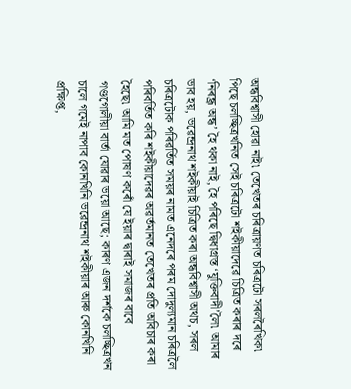অন্ধবিশ্বাসী হোৱা নাই৷ তেখেতৰ চৰিত্ৰায়ণত চৰিত্ৰটো সৰলৰৈখিক৷ পিছে চলচ্ছিত্ৰখনিত সেই চৰিত্ৰটো শইকীয়াদেৱে চিত্ৰিত কৰাৰ দৰে ‘নিৰন্ধ্ৰ অন্ধ’ হৈ থকা নাই, হৈ পৰিছে দ্বিধাগ্ৰস্ত ‘যুক্তিবাদী’লৈ৷ আমাৰ ভাব হয়, ভৱেন্দ্ৰনাথ শইকীয়াই চিত্ৰিত কৰা অন্ধবিশ্বাসী অথচ, সৰল চৰিত্ৰটোক পৰিৱৰ্তিত সময়ৰ নামত এনেদৰে পৰম দোদুল্যমান চৰিত্ৰলৈ পৰিবৰ্তিত কৰি শইকীয়াদেৱৰ অৱৰ্তমানত তেখেতৰ প্ৰতি অবিচাৰ কৰা হৈছে৷ আমি মত পোষণ কৰোঁ যে ইয়াৰ দ্বাৰাই সমাজৰ বাবে গণ্ডগোলীয়া বাৰ্তা যোৱাৰ ভয়ো আছে; কাৰণ এজন দৰ্শকে চলচ্ছিত্ৰখন চালে গমেই নাপাব কোনখিনি ভৱেন্দ্ৰনাথ শইকীয়াৰ আৰু কোনখিনি প্ৰক্ষিপ্ত,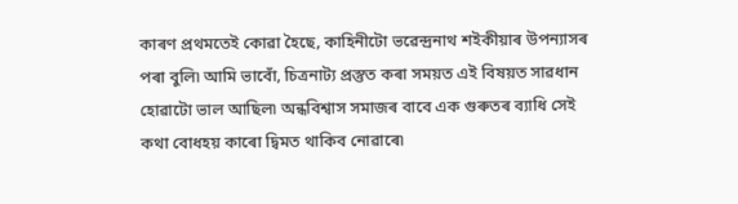কাৰণ প্ৰথমতেই কোৱা হৈছে, কাহিনীটো ভৱেন্দ্ৰনাথ শইকীয়াৰ উপন্যাসৰ পৰা বুলি৷ আমি ভাবোঁ, চিত্ৰনাট্য প্ৰস্তুত কৰা সময়ত এই বিষয়ত সাৱধান হোৱাটো ভাল আছিল৷ অন্ধবিশ্বাস সমাজৰ বাবে এক গুৰুতৰ ব্যাধি সেই কথা বোধহয় কাৰো দ্বিমত থাকিব নোৱাৰে৷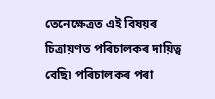তেনেক্ষেত্ৰত এই বিষয়ৰ চিত্ৰায়ণত পৰিচালকৰ দায়িত্ব বেছি৷ পৰিচালকৰ পৰা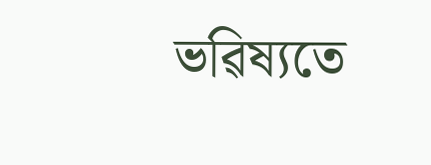ভৱিষ্যতে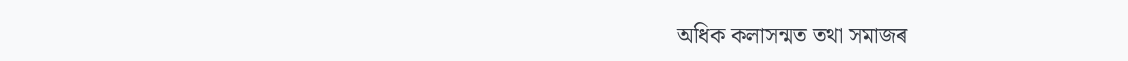অধিক কলাসন্মত তথা সমাজৰ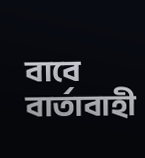বাবে বাৰ্তাবাহী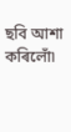ছবি আশা কৰিলোঁ৷